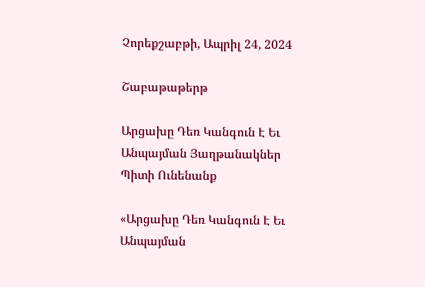Չորեքշաբթի, Ապրիլ 24, 2024

Շաբաթաթերթ

Արցախը Դեռ Կանգուն Է Եւ Անպայման Յաղթանակներ Պիտի Ունենանք

«Արցախը Դեռ Կանգուն Է Եւ Անպայման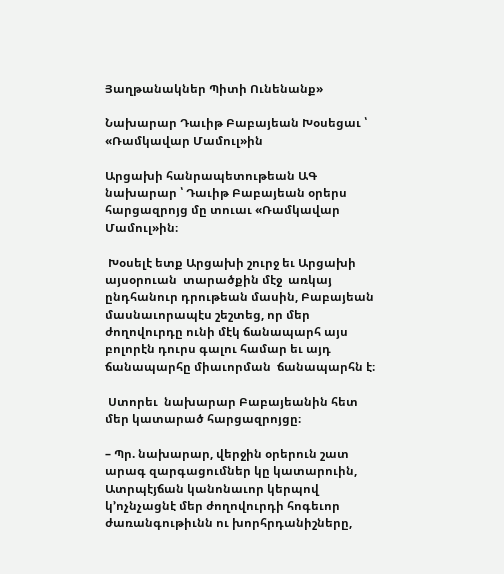Յաղթանակներ Պիտի Ունենանք»

Նախարար Դաւիթ Բաբայեան Խօսեցաւ ՝ «Ռամկավար Մամուլ»ին

Արցախի հանրապետութեան ԱԳ նախարար ՝ Դաւիթ Բաբայեան օրերս հարցազրոյց մը տուաւ «Ռամկավար Մամուլ»ին։

 Խօսելէ ետք Արցախի շուրջ եւ Արցախի այսօրուան  տարածքին մէջ  առկայ ընդհանուր դրութեան մասին, Բաբայեան մասնաւորապէս շեշտեց, որ մեր ժողովուրդը ունի մէկ ճանապարհ այս բոլորէն դուրս գալու համար եւ այդ  ճանապարհը միաւորման  ճանապարհն է։

 Ստորեւ  նախարար Բաբայեանին հետ մեր կատարած հարցազրոյցը։

– Պր. նախարար, վերջին օրերուն շատ արագ զարգացումներ կը կատարուին, Ատրպէյճան կանոնաւոր կերպով կ’ոչնչացնէ մեր ժողովուրդի հոգեւոր ժառանգութիւնն ու խորհրդանիշները,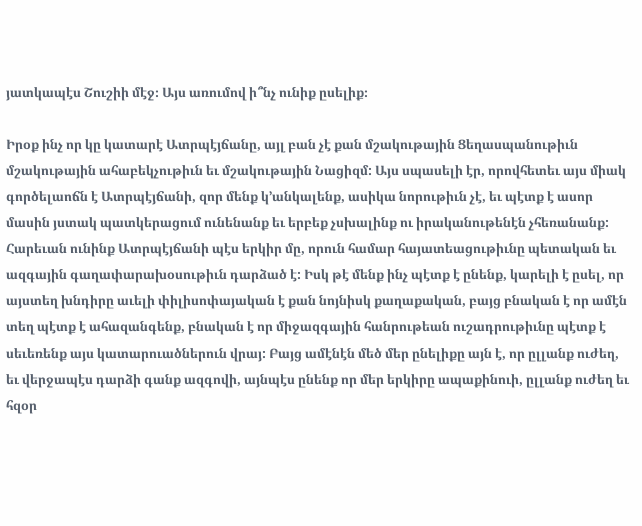յատկապէս Շուշիի մէջ։ Այս առումով ի՞նչ ունիք ըսելիք։

Իրօք ինչ որ կը կատարէ Ատրպէյճանը, այլ բան չէ քան մշակութային Ցեղասպանութիւն մշակութային ահաբեկչութիւն եւ մշակութային Նացիզմ: Այս սպասելի էր, որովհետեւ այս միակ գործելաոճն է Ատրպէյճանի, զոր մենք կ’անկալենք, ասիկա նորութիւն չէ, եւ պէտք է ասոր մասին յստակ պատկերացում ունենանք եւ երբեք չսխալինք ու իրականութենէն չհեռանանք: Հարեւան ունինք Ատրպէյճանի պէս երկիր մը, որուն համար հայատեացութիւնը պետական եւ ազգային գաղափարախօսութիւն դարձած է: Իսկ թէ մենք ինչ պէտք է ընենք, կարելի է ըսել, որ այստեղ խնդիրը աւելի փիլիսոփայական է քան նոյնիսկ քաղաքական, բայց բնական է որ ամէն տեղ պէտք է ահազանգենք, բնական է որ միջազգային հանրութեան ուշադրութիւնը պէտք է սեւեռենք այս կատարուածներուն վրայ: Բայց ամէնէն մեծ մեր ընելիքը այն է, որ ըլլանք ուժեղ, եւ վերջապէս դարձի գանք ազգովի, այնպէս ընենք որ մեր երկիրը ապաքինուի, ըլլանք ուժեղ եւ հզօր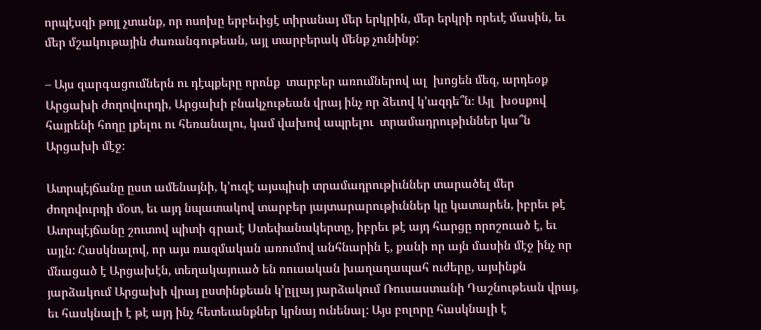որպէսզի թոյլ չտանք, որ ոսոխը երբեւիցէ տիրանայ մեր երկրին, մեր երկրի որեւէ մասին, եւ մեր մշակութային ժառանգութեան, այլ տարբերակ մենք չունինք:

– Այս զարգացումներն ու դէպքերը որոնք  տարբեր առումներով ալ  խոցեն մեզ, արդեօք Արցախի ժողովուրդի, Արցախի բնակչութեան վրայ ինչ որ ձեւով կ’ազդե՞ն։ Այլ  խօսքով հայրենի հողը լքելու ու հեռանալու, կամ վախով ապրելու  տրամադրութիւններ կա՞ն Արցախի մէջ։

Ատրպէյճանը ըստ ամենայնի, կ’ուզէ այսպիսի տրամադրութիւններ տարածել մեր ժողովուրդի մօտ, եւ այդ նպատակով տարբեր յայտարարութիւններ կը կատարեն, իբրեւ թէ Ատրպէյճանը շուտով պիտի գրաւէ Ստեփանակերտը, իբրեւ թէ այդ հարցը որոշուած է, եւ այլն: Հասկնալով, որ այս ռազմական առումով անհնարին է, քանի որ այն մասին մէջ ինչ որ մնացած է Արցախէն, տեղակայուած են ռուսական խաղաղապահ ուժերը, այսինքն յարձակում Արցախի վրայ ըստինքեան կ’ըլլայ յարձակում Ռուսաստանի Դաշնութեան վրայ, եւ հասկնալի է թէ այդ ինչ հետեւանքներ կրնայ ունենալ: Այս բոլորը հասկնալի է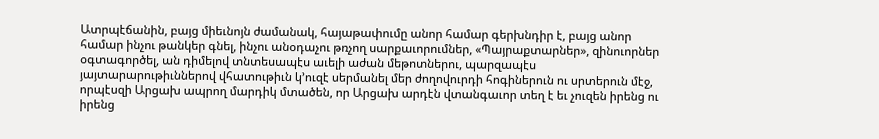Ատրպէճանին, բայց միեւնոյն ժամանակ, հայաթափումը անոր համար գերխնդիր է, բայց անոր համար ինչու թանկեր գնել, ինչու անօդաչու թռչող սարքաւորումներ, «Պայրաքտարներ», զինուորներ օգտագործել, ան դիմելով տնտեսապէս աւելի աժան մեթոտներու, պարզապէս յայտարարութիւններով վհատութիւն կ’ուզէ սերմանել մեր ժողովուրդի հոգիներուն ու սրտերուն մէջ, որպէսզի Արցախ ապրող մարդիկ մտածեն, որ Արցախ արդէն վտանգաւոր տեղ է եւ չուզեն իրենց ու իրենց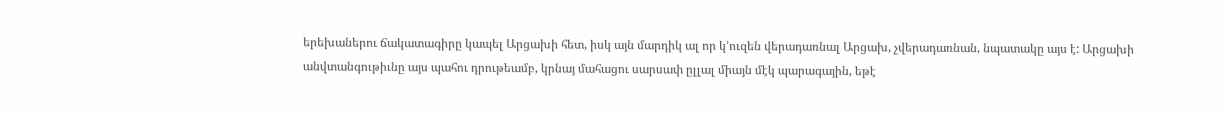երեխաներու ճակատագիրը կապել Արցախի հետ, իսկ այն մարդիկ ալ որ կ’ուզեն վերադառնալ Արցախ, չվերադառնան, նպատակը այս է: Արցախի անվտանգութիւնը այս պահու դրութեամբ, կրնայ մահացու սարսափ ըլլալ միայն մէկ պարագային, եթէ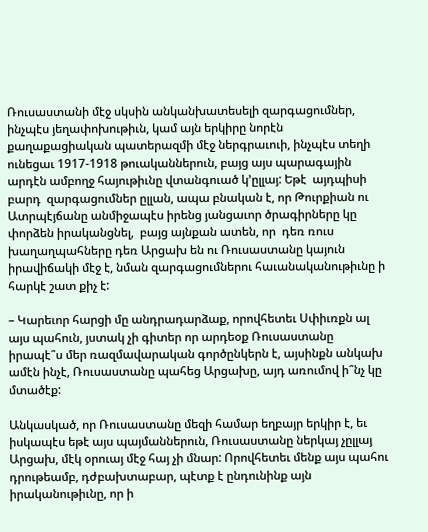Ռուսաստանի մէջ սկսին անկանխատեսելի զարգացումներ, ինչպէս յեղափոխութիւն, կամ այն երկիրը նորէն քաղաքացիական պատերազմի մէջ ներգրաւուի, ինչպէս տեղի ունեցաւ 1917-1918 թուականներուն, բայց այս պարագային արդէն ամբողջ հայութիւնը վտանգուած կ’ըլլայ: Եթէ  այդպիսի բարդ  զարգացումներ ըլլան, ապա բնական է, որ Թուրքիան ու Ատրպէյճանը անմիջապէս իրենց յանցաւոր ծրագիրները կը փորձեն իրականցնել,  բայց այնքան ատեն, որ  դեռ ռուս խաղաղպահները դեռ Արցախ են ու Ռուսաստանը կայուն իրավիճակի մէջ է, նման զարգացումներու հաւանականութիւնը ի հարկէ շատ քիչ է:

– Կարեւոր հարցի մը անդրադարձաք, որովհետեւ Սփիւռքն ալ այս պահուն, յստակ չի գիտեր որ արդեօք Ռուսաստանը իրապէ՞ս մեր ռազմավարական գործընկերն է, այսինքն անկախ ամէն ինչէ, Ռուսաստանը պահեց Արցախը, այդ առումով ի՞նչ կը մտածէք:

Անկասկած, որ Ռուսաստանը մեզի համար եղբայր երկիր է, եւ իսկապէս եթէ այս պայմաններուն, Ռուսաստանը ներկայ չըլլայ Արցախ, մէկ օրուայ մէջ հայ չի մնար: Որովհետեւ մենք այս պահու դրութեամբ, դժբախտաբար, պէտք է ընդունինք այն իրականութիւնը, որ ի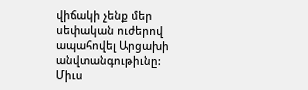վիճակի չենք մեր սեփական ուժերով ապահովել Արցախի անվտանգութիւնը: Միւս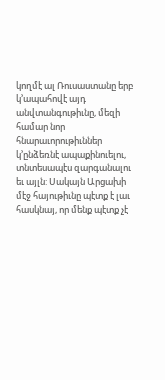կողմէ ալ Ռուսաստանը երբ կ’ապահովէ այդ անվտանգութիւնը, մեզի համար նոր հնարաւորութիւններ կ’ընձեռնէ ապաքինուելու, տնտեսապէս զարգանալու եւ այլն: Սակայն Արցախի մէջ հայութիւնը պէտք է լաւ հասկնայ, որ մենք պէտք չէ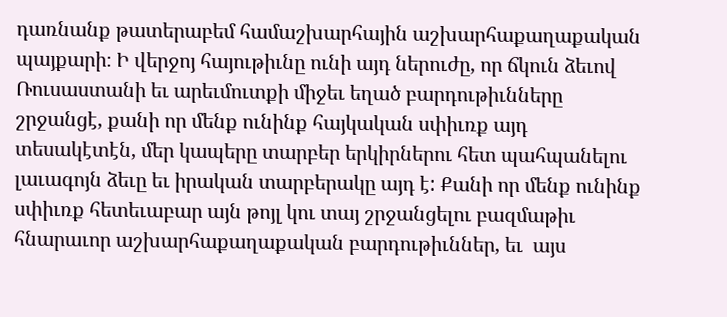դառնանք թատերաբեմ համաշխարհային աշխարհաքաղաքական պայքարի։ Ի վերջոյ հայութիւնը ունի այդ ներուժը, որ ճկուն ձեւով Ռուսաստանի եւ արեւմուտքի միջեւ եղած բարդութիւնները շրջանցէ, քանի որ մենք ունինք հայկական սփիւռք այդ տեսակէտէն, մեր կապերը տարբեր երկիրներու հետ պահպանելու լաւագոյն ձեւը եւ իրական տարբերակը այդ է: Քանի որ մենք ունինք սփիւռք հետեւաբար այն թոյլ կու տայ շրջանցելու բազմաթիւ հնարաւոր աշխարհաքաղաքական բարդութիւններ, եւ  այս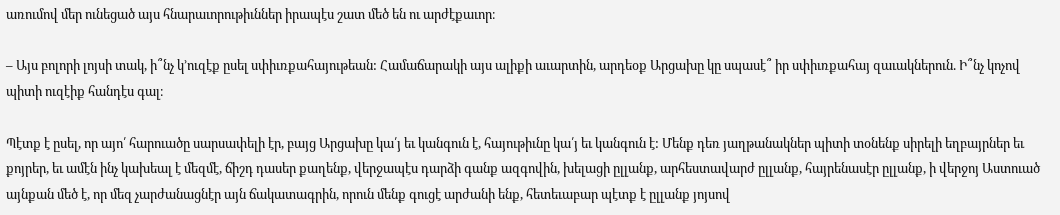առումով մեր ունեցած այս հնարաւորութիւններ իրապէս շատ մեծ են ու արժէքաւոր։

– Այս բոլորի լոյսի տակ, ի՞նչ կ’ուզէք ըսել սփիւռքահայութեան: Համաճարակի այս ալիքի աւարտին, արդեօք Արցախը կը սպասէ՞ իր սփիւռքահայ զաւակներուն. Ի՞նչ կոչով պիտի ուզէիք հանդէս գալ։

Պէտք է ըսել, որ այո՛ հարուածը սարսափելի էր, բայց Արցախը կա՛յ եւ կանգուն է, հայութիւնը կա՛յ եւ կանգուն է: Մենք դեռ յաղթանակներ պիտի տօնենք սիրելի եղբայրներ եւ քոյրեր, եւ ամէն ինչ կախեալ է մեզմէ, ճիշդ դասեր քաղենք, վերջապէս դարձի գանք ազգովին, խելացի ըլլանք, արհեստավարժ ըլլանք, հայրենասէր ըլլանք, ի վերջոյ Աստուած այնքան մեծ է, որ մեզ չարժանացնէր այն ճակատագրին, որուն մենք գուցէ արժանի ենք, հետեւաբար պէտք է ըլլանք յոյսով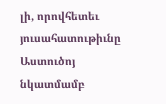լի, որովհետեւ յուսահատութիւնը Աստուծոյ նկատմամբ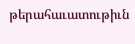թերահաւատութիւն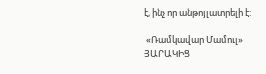է, ինչ որ անթոյլատրելի է:

 «Ռամկավար Մամուլ»
ՅԱՐԱԿԻՑ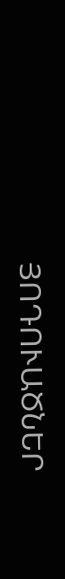ՅՈԴՈՒԱԾՆԵՐ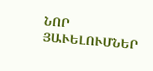ՆՈՐ ՅԱՒԵԼՈՒՄՆԵՐ